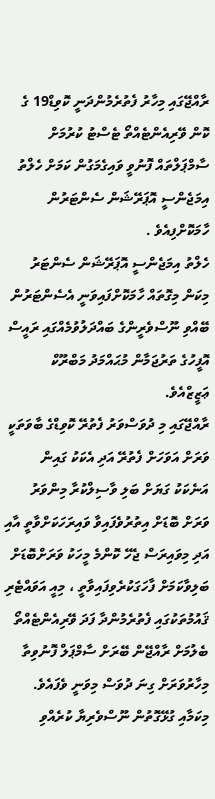ރާއްޖޭގައި މިހާރު ފެތުރެމުންދަނީ ކޮވިޑް19 ގެ ކޮން ވޭރިއެންޓެއްތޯ ޓެސްޓު ކުރުމަށް ސާމްޕަލްތައް ފޮނުވީ ވައިގެމަގުން ކަމަށް ހެލްތު އިމަޖެންސީ އޮޕަރޭޝަން ސެންޓަރުން ހާމަކޮށްފިއެވެ .
ހެލްތު އިމަޖެންސީ އޮޕަރޭޝަން ސެންޓަރު މިކަން މިގޮތައް ހާމަކޮށްފައިވަނީ އެސެންޓަރުން ބޭއްވި ނޫސްވެރީންގެ ބައްދަލުވުމެއްގައި ރައީސް އޮފީހުގެ ތަރުޖަމާން މުޙައްމަދު މަބްރޫކް ޢަޒީޒްއެވެ.
ރާއްޖޭގައި މި ދުވަސްވަރު ފެތުރޭ ކޮވިޑްގެ ބާވަތަކީ ވަރަށް އަވަހަށް ފެތުރޭ އަދި އެކަކު ގައިން އަނެކަކު ގަޔަށް ބަލި ވާސިލްކުރާ މިންވަރު ވަރަށް ބޮޑަށް އިތުރުވެފައިވާ ވައިރަހަކަށްވާތީ އާއި އަދި މިވައިރަސް ޖެހޭ ކޮންމެ މީހަކު ވަރަށްބޮޑަށް ބަލިވާކަމަށް ފާހަގަކުރެވިފައިވާތީ ، މިއީ އަވައްޓެރި ޤައުމުތަކުގައި ފެތުރެމުންދާ ފަދަ ވޭރިއެންޓެއްތޯ ބެލުމަށް ރާއްޖޭން ބޭރަށް ސާމްޕަލް ފޮނުވިތާ މިހާރުވަރަށް ގިނަ ދުވަސް މިވަނީ ވެފައެވެ.
މިކަމާއި ގުޅޭގޮތުން ނޫސްވެރިޔާ ކުރެއްވި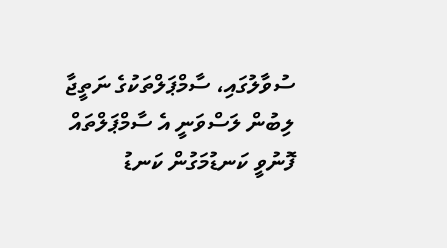ސުވާލުގައި، ސާމްޕަލްތަކުގެ ނަތީޖާ ލިބުން ލަސްވަނީ އެ ސާމްޕަލްތައް ފޮނުވީ ކަނޑުމަގުން ކަނޑު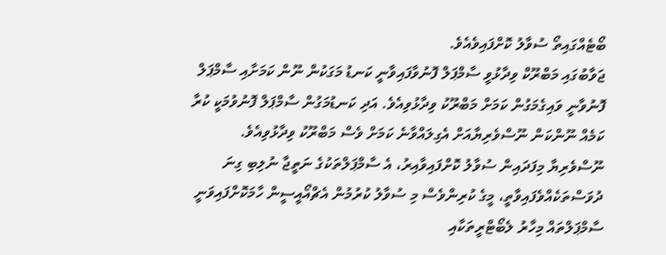ބޯޓެއްގައިތޯ ސުވާލު ކޮށްފައިވެއެވެ.
ޖަވާބުގައި މަބްރޫކް ވިދާޅުވީ ސާމްޕަލް ފޮނުވާފައިވާނީ ކަނޑު މަގަކުން ނޫން ކަމަށާއި ސާމްޕަލް ފޮނުވާނީ ވައިގެމަގުން ކަމަށް މަބްރޫކު ވިދާޅުވިއެވެ. އަދި ކަނޑުމަގުން ސާމްޕަލް ފޮނުވުމަކީ ކުރާ ކަމެއް ނޫންކަން ނޫސްވެރިޔާއަށް އެގިލައްވާނެ ކަމަށް ވެސް މަބްރޫކު ވިދާޅުވިއެވެ.
ނޫސްވެރިޔާ މިފަދައިން ސުވާލު ކޮށްފައިވާއިރު، އެ ސާމްޕަލްތަކުގެ ނަތީޖާ ނުލިބި ގިނަ ދުވަސްތަކެއްވެފައިވާތީ، މީގެ ކުރިންވެސް މި ސުވާލު ކުރުމުން އެޗްއޯއީސީން ހާމަކޮށްފައިވަނީ ސާމްޕަލްތައް މިހާރު ލެބޯޓްރީތަކާއި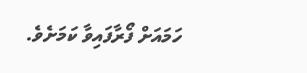ހަމައަށް ފޯރާފައިވާ ކަމަށެވެ.